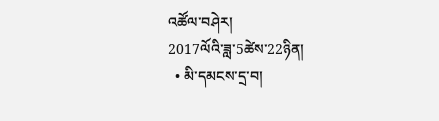འཚོལ་བཤེར།
2017ལོའི་ཟླ་5ཚེས་22ཉིན།
  • མི་དམངས་དྲ་བ།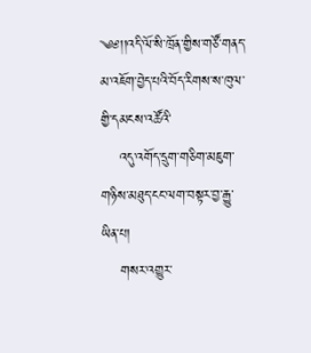༄༅།།འདི་ལོ་སི་ཁྲོན་གྱིས་གཙོ་གནད་མ་འཇོག་བྱེད་པའི་བོད་རིགས་ས་ཁུལ་གྱི་དམངས་འཚོའི་
    འདུ་འགོད་དྲུག་གཅིག་མཇུག་གཉིས་མཐུད་ངང་ལག་བསྟར་བྱ་རྒྱུ་ཡིན་པ།
    གསར་འགྱུར་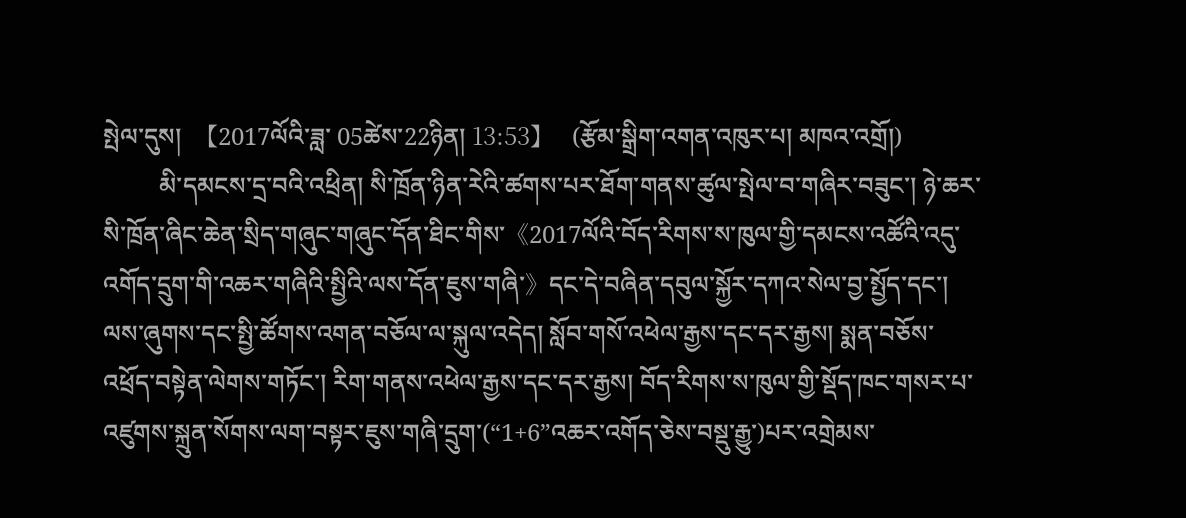སྤེལ་དུས།  【2017ལོའི་ཟླ་ 05ཚེས་22ཉིན། 13:53】   (རྩོམ་སྒྲིག་འགན་འཁུར་པ། མཁའ་འགྲོ།)
         མི་དམངས་དྲ་བའི་འཕྲིན། སི་ཁྲོན་ཉིན་རེའི་ཚགས་པར་ཐོག་གནས་ཚུལ་སྤེལ་བ་གཞིར་བཟུང་། ཉེ་ཆར་སི་ཁྲོན་ཞིང་ཆེན་སྲིད་གཞུང་གཞུང་དོན་ཐིང་གིས་《2017ལོའི་བོད་རིགས་ས་ཁུལ་གྱི་དམངས་འཚོའི་འདུ་འགོད་དྲུག་གི་འཆར་གཞིའི་སྤྱིའི་ལས་དོན་ཇུས་གཞི་》དང་དེ་བཞིན་དབུལ་སྐྱོར་དཀའ་སེལ་བྱ་སྤྱོད་དང་། ལས་ཞུགས་དང་སྤྱི་ཚོགས་འགན་བཅོལ་ལ་སྐུལ་འདེད། སློབ་གསོ་འཕེལ་རྒྱས་དང་དར་རྒྱས། སྨན་བཅོས་འཕྲོད་བསྟེན་ལེགས་གཏོང་། རིག་གནས་འཕེལ་རྒྱས་དང་དར་རྒྱས། བོད་རིགས་ས་ཁུལ་གྱི་སྡོད་ཁང་གསར་པ་འཛུགས་སྐྲུན་སོགས་ལག་བསྟར་ཇུས་གཞི་དྲུག་(“1+6”འཆར་འགོད་ཅེས་བསྡུ་རྒྱུ་)པར་འགྲེམས་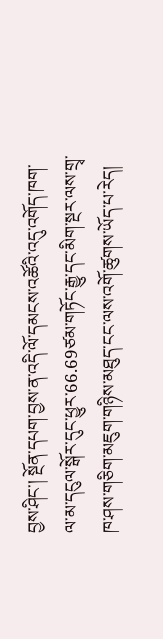བྱས་ཤིང་། སྔོན་དཔག་བྱས་ན་འདི་ལོ་དམངས་འཚོའི་འདུ་འགོད་ཁག་ལ་མ་དངུལ་སྒོར་དུང་ཕྱུར་66.69ཙམ་གཏོང་རྒྱུ་དང་མིག་སྔར་ལས་གྲྭ་ཁ་ཤས་གཅིག་མཇུག་གཉིས་མཐུད་ངང་ལས་འགོ་ཚུགས་ཡོད་པ་རེད།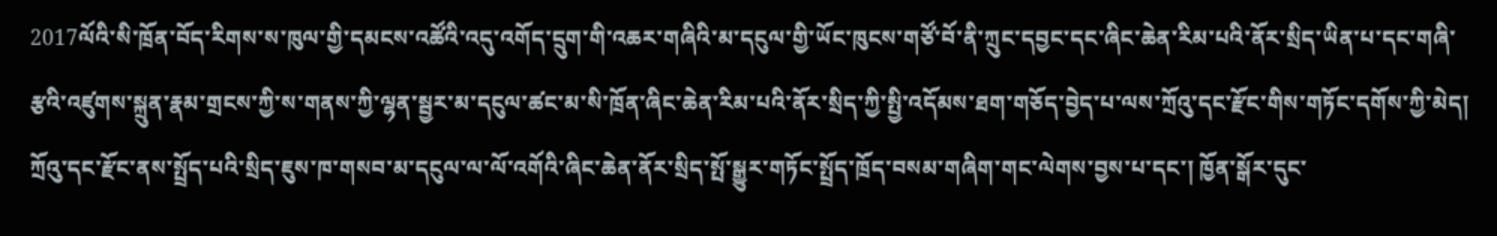2017ལོའི་སི་ཁྲོན་བོད་རིགས་ས་ཁུལ་གྱི་དམངས་འཚོའི་འདུ་འགོད་དྲུག་གི་འཆར་གཞིའི་མ་དངུལ་གྱི་ཡོང་ཁུངས་གཙོ་བོ་ནི་ཀྲུང་དབྱང་དང་ཞིང་ཆེན་རིམ་པའི་ནོར་སྲིད་ཡིན་པ་དང་གཞི་རྩའི་འཛུགས་སྐྲུན་རྣམ་གྲངས་ཀྱི་ས་གནས་ཀྱི་ལྷན་སྦྱར་མ་དངུལ་ཚང་མ་སི་ཁྲོན་ཞིང་ཆེན་རིམ་པའི་ནོར་སྲིད་ཀྱི་སྤྱི་འདོམས་ཐག་གཅོད་བྱེད་པ་ལས་ཀྲོའུ་དང་རྫོང་གིས་གཏོང་དགོས་ཀྱི་མེད། ཀྲོའུ་དང་རྫོང་ནས་སྤྲོད་པའི་སྲིད་ཇུས་ཁ་གསབ་མ་དངུལ་ལ་ལོ་འགོའི་ཞིང་ཆེན་ནོར་སྲིད་སྤོ་སྒྱུར་གཏོང་སྤྲོད་ཁྲོད་བསམ་གཞིག་གང་ལེགས་བྱས་པ་དང་། ཁྱོན་སྒོར་དུང་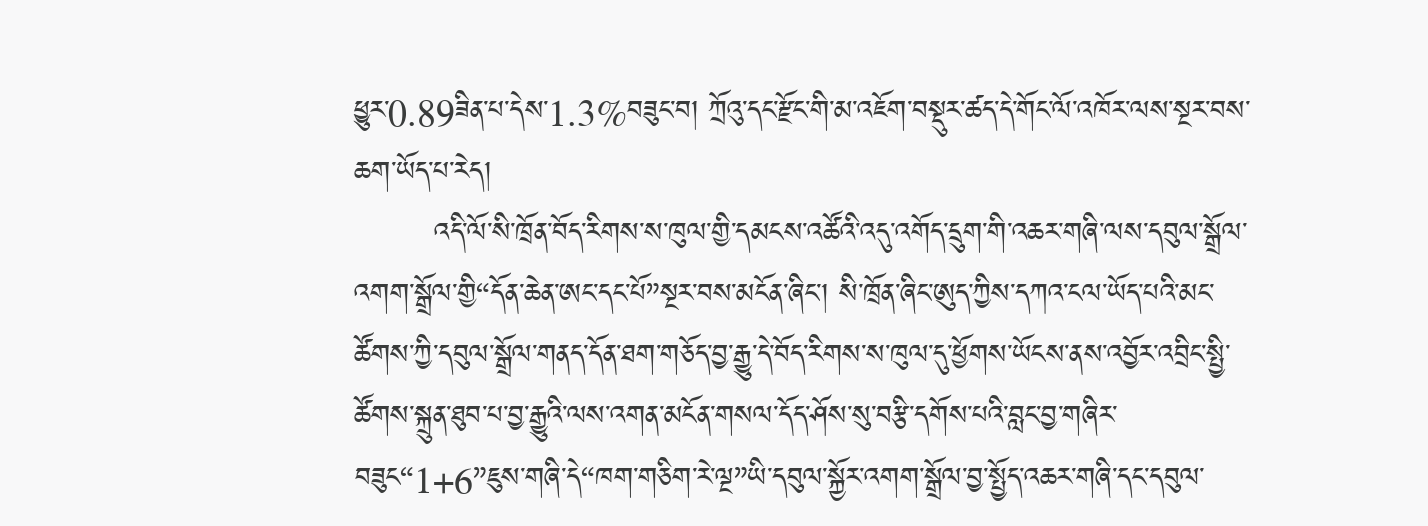ཕྱུར་0.89ཟིན་པ་དེས་1.3%བཟུང་བ། ཀྲོའུ་དང་རྫོང་གི་མ་འཇོག་བསྡུར་ཚད་དེ་གོང་ལོ་འཁོར་ལས་སྔར་བས་ཆག་ཡོད་པ་རེད།
        འདི་ལོ་སི་ཁྲོན་བོད་རིགས་ས་ཁུལ་གྱི་དམངས་འཚོའི་འདུ་འགོད་དྲུག་གི་འཆར་གཞི་ལས་དབུལ་སྒྲོལ་འགག་སྒྲོལ་གྱི“དོན་ཆེན་ཨང་དང་པོ”སྔར་བས་མངོན་ཞིང་། སི་ཁྲོན་ཞིང་ཨུད་ཀྱིས་དཀའ་ངལ་ཡོད་པའི་མང་ཚོགས་ཀྱི་དབུལ་སྒྲོལ་གནད་དོན་ཐག་གཅོད་བྱ་རྒྱུ་དེ་བོད་རིགས་ས་ཁུལ་དུ་ཕྱོགས་ཡོངས་ནས་འབྱོར་འབྲིང་སྤྱི་ཚོགས་སྐྲུན་ཐུབ་པ་བྱ་རྒྱུའི་ལས་འགན་མངོན་གསལ་དོད་ཤོས་སུ་བརྩི་དགོས་པའི་བླང་བྱ་གཞིར་བཟུང“1+6”ཇུས་གཞི་དེ“ཁག་གཅིག་རེ་ལྔ”ཡི་དབུལ་སྐྱོར་འགག་སྒྲོལ་བྱ་སྤྱོད་འཆར་གཞི་དང་དབུལ་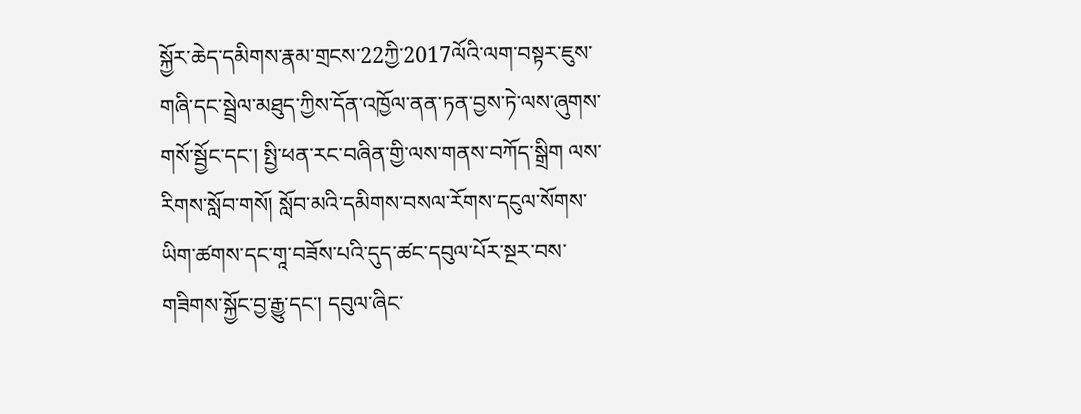སྐྱོར་ཆེད་དམིགས་རྣམ་གྲངས་22ཀྱི་2017ལོའི་ལག་བསྟར་ཇུས་གཞི་དང་སྦྲེལ་མཐུད་ཀྱིས་དོན་འཁྱོལ་ནན་ཏན་བྱས་ཏེ་ལས་ཞུགས་གསོ་སྦྱོང་དང་། སྤྱི་ཕན་རང་བཞིན་གྱི་ལས་གནས་བཀོད་སྒྲིག ལས་རིགས་སློབ་གསོ། སློབ་མའི་དམིགས་བསལ་རོགས་དངུལ་སོགས་ཡིག་ཚགས་དང་གཱ་བཟོས་པའི་དུད་ཚང་དབུལ་པོར་སྔར་བས་གཟིགས་སྐྱོང་བྱ་རྒྱུ་དང་། དབུལ་ཞིང་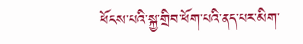ཕོངས་པའི་སྐྱ་གྲིབ་ཕོག་པའི་ནད་པར་མིག་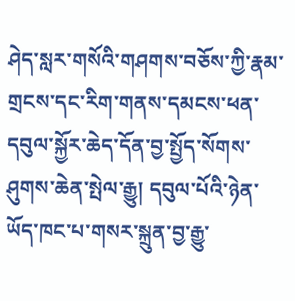ཤེད་སླར་གསོའི་གཤགས་བཅོས་ཀྱི་རྣམ་གྲངས་དང་རིག་གནས་དམངས་ཕན་དབུལ་སྐྱོར་ཆེད་དོན་བྱ་སྤྱོད་སོགས་ཤུགས་ཆེན་སྤེལ་རྒྱུ། དབུལ་པོའི་ཉེན་ཡོད་ཁང་པ་གསར་སྐྲུན་བྱ་རྒྱུ་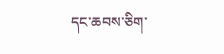དང་ཆབས་ཅིག་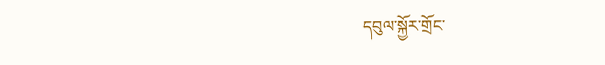དབུལ་སྐྱོར་གྲོང་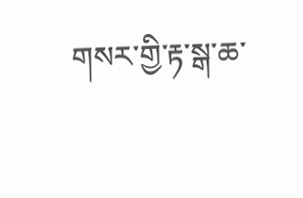གསར་གྱི་རྟ་སྒ་ཆ་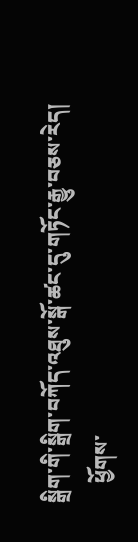སྒྲིག་གི་སྒྲིག་བཀོད་འཐུས་སྒོ་ཚང་དུ་གཏོང་རྒྱུ་བཅས་རེད།
    ཕྱོགས་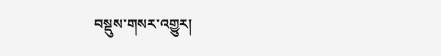བསྡུས་གསར་འགྱུར།